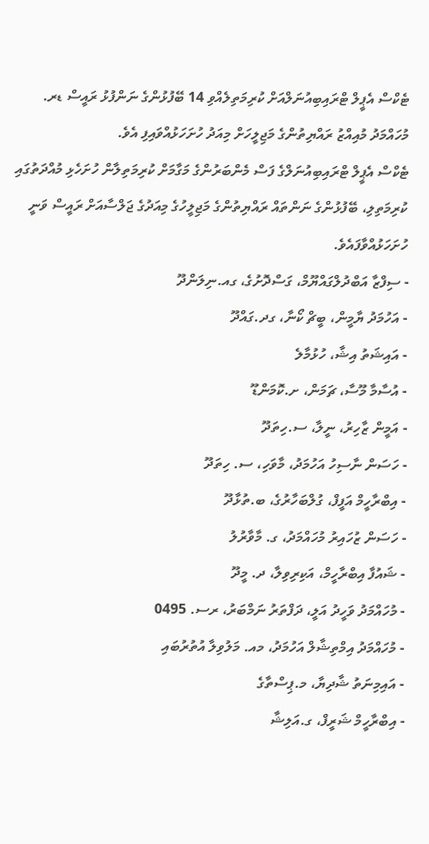ޓެކްސް އެޕީލް ޓްރައިބިއުނަލްއަށް ކުރިމަތިލެއްވި 14 ބޭފުޅުންގެ ނަންފުޅު ރައީސް ޑރ. މުހައްމަދު މުއިއްޒު ރައްޔިތުންގެ މަޖިލީހަށް މިއަދު ހުށަހަޅުއްވައިފި އެވެ.
ޓެކްސް އެޕީލް ޓްރައިބިއުނަލްގެ ފަސް މެންބަރުންގެ މަގާމަށް ކުރިމަތިލާން ހުށަހެޅި މުއްދަތުގައި ކުރިމަތިލި، ބޭފުޅުންގެ ނަންތައް ރައްޔިތުންގެ މަޖިލީހުގެ މިއަދުގެ ޖަލްސާއަށް ރައީސް ވަނީ ހުށަހަޅުއްވާފައެވެ.
- ސިފްޒާ އަބްދުލްގައްޔޫމް، ގަސްދޮށުގެ، ގއ.ނިލަންދޫ
- އަހުމަދު ޔާމީން، ބީޗް ކޯނާ، ގދ.ގައްދޫ
- އައިޝަތު އިޝާ، ހުޅުމާލެ
- އުސާމާ މޫސާ، ޗަމަން، ށ.ކޮމަންޑޫ
- އަމީން ޒާހިރު، ނީލާ، ސ.ހިތަދޫ
- ހަސަން ނާސިހު އަހުމަދު، މާވަހި، ސ. ހިތަދޫ
- އިބްރާހީމް އަފީފް، ގުލްބަހާރުގެ، ބ.ތުޅާދޫ
- ހަސަން ޒުހައިރު މުހައްމަދު، ގ. މާވާރުލު
- ޝައުފާ އިބްރާހީމް، އަކިރިވިލާ، ދ. މީދޫ
- މުހައްމަދު ވަހީދު އަލީ، ދަފްތަރު ނަމްބަރު، ރސ. 0495
- މުހައްމަދު އިމްތިޝާލް އަހުމަދު، މއ. މަލުވިލާ އުތުރުބައި
- އައިމިނަތު ޝާދިޔާ، މ.ޕިސްތާގެ
- އިބްރާހީމް ޝަރީފް، ގ.އަލިޝާ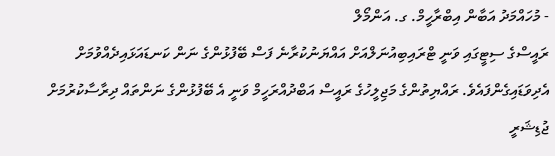- މުހައްމަދު އަބާން އިބްރާހީމް. ގ. އަންމޯލް
ރައީސްގެ ސިޓީގައި ވަނީ ޓްރައިބިއުނަލްއަށް އައްޔަނުކުރާނެ ފަސް ބޭފުޅުންގެ ނަން ކަނޑައަޅައިދެއްވުމަށް އެދިވަޑައިގެންފައެވެ. ރައްޔިތުންގެ މަޖިލީހުގެ ރައީސް އަބްދުއްރަހީމް ވަނީ އެ ބޭފުޅުންގެ ނަންތައް ދިރާސާކުރުމަށް ޖުޑިޝަރީ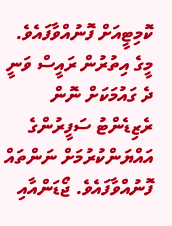ކޮމިޓީއަށް ފޮނުއްވާފައެވެ.
މީގެ އިތުރުން ރައީސް ވަނީ ދެ ގައުމަކަށް ނޮން ރެޒިޑެންޓު ސަފީރުންގެ އައްޔަންކުރުމަށް ނަންތައް ފޮނުއްވާފައެވެ. ޖޯޑަންއާއި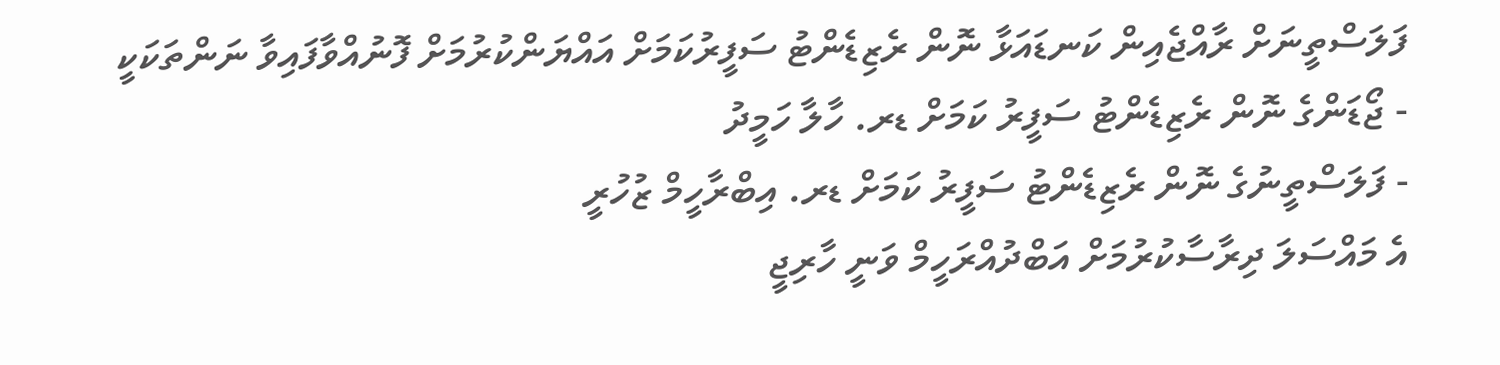ފަލަސްތީނަށް ރާއްޖެއިން ކަނޑައަޅާ ނޮން ރެޒިޑެންޓު ސަފީރުކަމަށް އައްޔަންކުރުމަށް ފޮނުއްވާފައިވާ ނަންތަކަކީ
- ޖޯޑަންގެ ނޮން ރެޒިޑެންޓު ސަފީރު ކަމަށް ޑރ. ހާލާ ހަމީދު
- ފަލަސްތީނުގެ ނޮން ރެޒިޑެންޓު ސަފީރު ކަމަށް ޑރ. އިބްރާހީމް ޒުހުރީ
އެ މައްސަލަ ދިރާސާކުރުމަށް އަބްދުއްރަހީމް ވަނީ ހާރިޖީ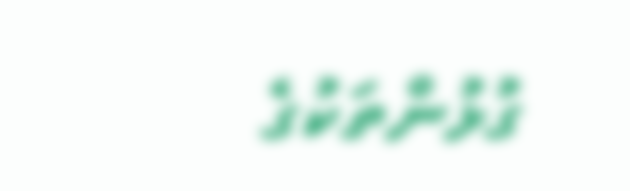ގުޅުންތަކުގެ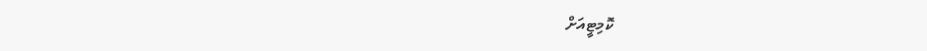ކޮމިޓީއަށް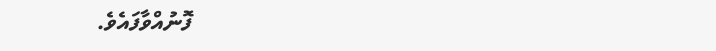ފޮނުއްވާފައެވެ.